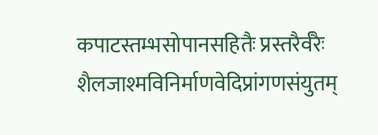कपाटस्तम्भसोपानसहितैः प्रस्तरैर्वरैः
शैलजाश्मविनिर्माणवेदिप्रांगणसंयुतम्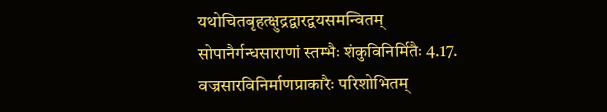यथोचितबृहत्क्षुद्रद्वारद्वयसमन्वितम्
सोपानैर्गन्धसाराणां स्तम्भैः शंकुविनिर्मितैः 4.17.
वज्रसारविनिर्माणप्राकारैः परिशोभितम्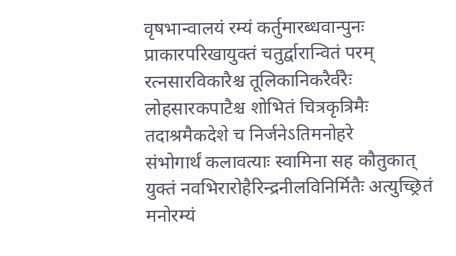वृषभान्वालयं रम्यं कर्तुमारब्धवान्पुनः
प्राकारपरिखायुक्तं चतुर्द्वारान्वितं परम्
रत्नसारविकारैश्च तूलिकानिकरैर्वरैः
लोहसारकपाटैश्च शोभितं चित्रकृत्रिमैः
तदाश्रमैकदेशे च निर्जनेऽतिमनोहरे
संभोगार्थं कलावत्याः स्वामिना सह कौतुकात्
युक्तं नवभिरारोहैरिन्द्रनीलविनिर्मितैः अत्युच्छ्रितं मनोरम्यं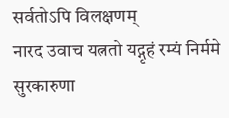सर्वतोऽपि विलक्षणम्
नारद उवाच यत्नतो यद्गृहं रम्यं निर्ममे सुरकारुणा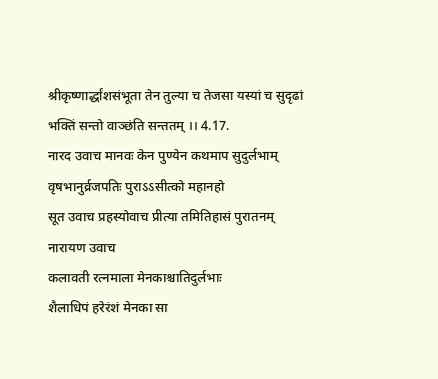श्रीकृष्णार्द्धांशसंभूता तेन तुल्या च तेजसा यस्यां च सुदृढां भक्तिं सन्तो वाञ्छंति सन्ततम् ।। 4.17.
नारद उवाच मानवः केन पुण्येन कथमाप सुदुर्लभाम्
वृषभानुर्व्रजपतिः पुराऽऽसीत्को महानहो
सूत उवाच प्रहस्योवाच प्रीत्या तमितिहासं पुरातनम्
नारायण उवाच
कलावती रत्नमाला मेनकाश्चातिदुर्लभाः
शैलाधिपं हरेरंशं मेनका सा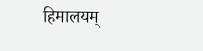हिमालयम्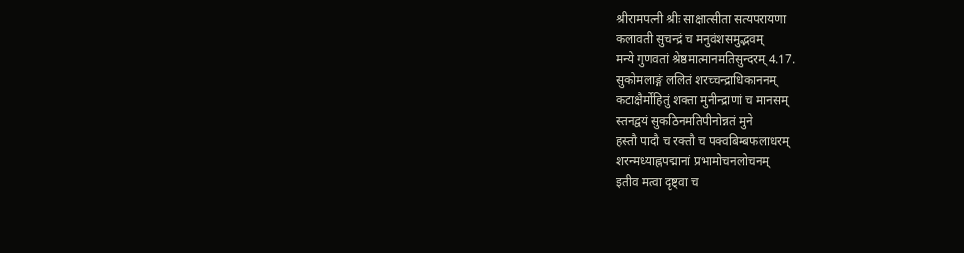श्रीरामपत्नी श्रीः साक्षात्सीता सत्यपरायणा
कलावती सुचन्द्रं च मनुवंशसमुद्भवम्
मन्ये गुणवतां श्रेष्ठमात्मानमतिसुन्दरम् 4.17.
सुकोमलाङ्गं ललितं शरच्चन्द्राधिकाननम्
कटाक्षैर्मोहितुं शक्ता मुनीन्द्राणां च मानसम्
स्तनद्वयं सुकठिनमतिपीनोन्नतं मुने
हस्तौ पादौ च रक्तौ च पक्वबिम्बफलाधरम्
शरन्मध्याह्नपद्मानां प्रभामोचनलोचनम्
इतीव मत्वा दृष्ट्वा च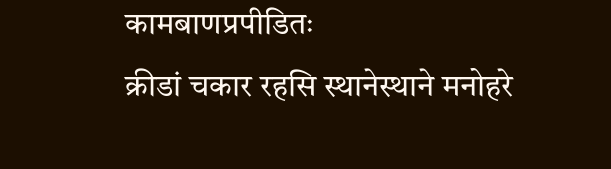कामबाणप्रपीडितः
क्रीडां चकार रहसि स्थानेस्थाने मनोहरे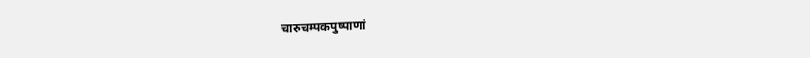चारुचम्पकपुष्पाणां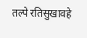तल्पे रतिसुखावहे